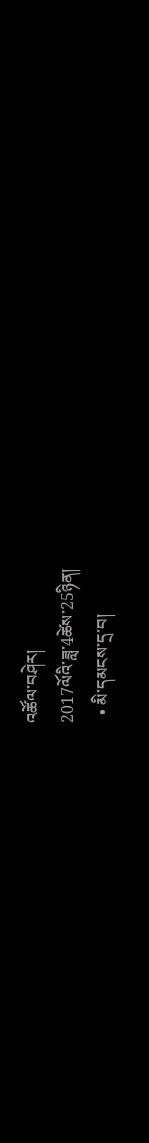འཚོལ་བཤེར།
2017ལོའི་ཟླ་4ཚེས་25ཉིན།
  • མི་དམངས་དྲ་བ།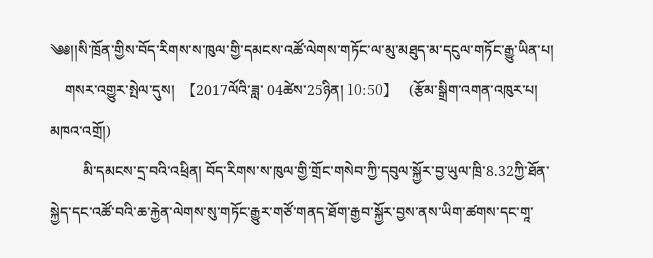༄༅།།སི་ཁྲོན་གྱིས་བོད་རིགས་ས་ཁུལ་གྱི་དམངས་འཚོ་ལེགས་གཏོང་ལ་མུ་མཐུད་མ་དངུལ་གཏོང་རྒྱུ་ཡིན་པ།
    གསར་འགྱུར་སྤེལ་དུས།  【2017ལོའི་ཟླ་ 04ཚེས་25ཉིན། 10:50】   (རྩོམ་སྒྲིག་འགན་འཁུར་པ། མཁའ་འགྲོ།)
         མི་དམངས་དྲ་བའི་འཕྲིན། བོད་རིགས་ས་ཁུལ་གྱི་གྲོང་གསེབ་ཀྱི་དབུལ་སྐྱོར་བྱ་ཡུལ་ཁྲི་8.32ཀྱི་ཐོན་སྐྱེད་དང་འཚོ་བའི་ཆ་རྐྱེན་ལེགས་སུ་གཏོང་རྒྱུར་གཙོ་གནད་ཐོག་རྒྱབ་སྐྱོར་བྱས་ནས་ཡིག་ཚགས་དང་གཱ་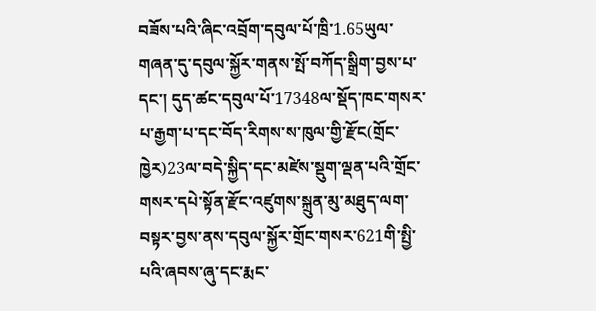བཟོས་པའི་ཞིང་འབྲོག་དབུལ་པོ་ཁྲི་1.65ཡུལ་གཞན་དུ་དབུལ་སྐྱོར་གནས་སྤོ་བཀོད་སྒྲིག་བྱས་པ་དང་། དུད་ཚང་དབུལ་པོ་17348ལ་སྡོད་ཁང་གསར་པ་རྒྱག་པ་དང་བོད་རིགས་ས་ཁུལ་གྱི་རྫོང(གྲོང་ཁྱེར)23ལ་བདེ་སྐྱིད་དང་མཛེས་སྡུག་ལྡན་པའི་གྲོང་གསར་དཔེ་སྟོན་རྫོང་འཛུགས་སྐྲུན་མུ་མཐུད་ལག་བསྟར་བྱས་ནས་དབུལ་སྐྱོར་གྲོང་གསར་621གི་སྤྱི་པའི་ཞབས་ཞུ་དང་རྨང་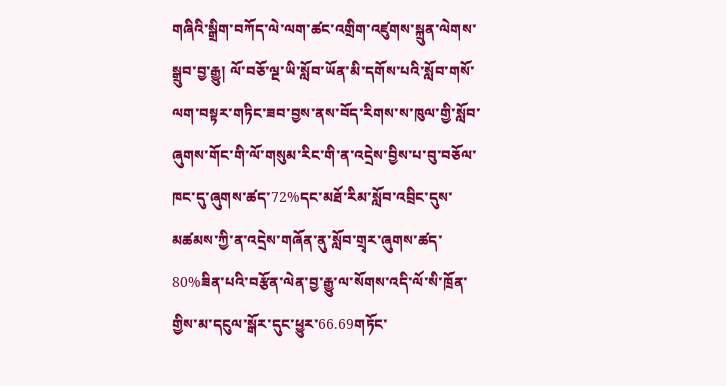གཞིའི་སྒྲིག་བཀོད་ལེ་ལག་ཚང་འགྲིག་འཛུགས་སྐྲུན་ལེགས་སྒྲུབ་བྱ་རྒྱུ། ལོ་བཅོ་ལྔ་ཡི་སློབ་ཡོན་མི་དགོས་པའི་སློབ་གསོ་ལག་བསྟར་གཏིང་ཟབ་བྱས་ནས་བོད་རིགས་ས་ཁུལ་གྱི་སློབ་ཞུགས་གོང་གི་ལོ་གསུམ་རིང་གི་ན་འདྲེས་བྱིས་པ་བུ་བཅོལ་ཁང་དུ་ཞུགས་ཚད་72%དང་མཐོ་རིམ་སློབ་འབྲིང་དུས་མཚམས་ཀྱི་ན་འདྲེས་གཞོན་ནུ་སློབ་གྲྭར་ཞུགས་ཚད་80%ཟིན་པའི་བརྩོན་ལེན་བྱ་རྒྱུ་ལ་སོགས་འདི་ལོ་སི་ཁྲོན་གྱིས་མ་དངུལ་སྒོར་དུང་ཕྱུར་66.69གཏོང་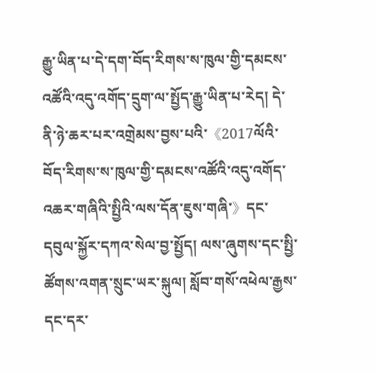རྒྱུ་ཡིན་པ་དེ་དག་བོད་རིགས་ས་ཁུལ་གྱི་དམངས་འཚོའི་འདུ་འགོད་དྲུག་ལ་སྤྱོད་རྒྱུ་ཡིན་པ་རེད། དེ་ནི་ཉེ་ཆར་པར་འགྲེམས་བྱས་པའི་《2017ལོའི་བོད་རིགས་ས་ཁུལ་གྱི་དམངས་འཚོའི་འདུ་འགོད་འཆར་གཞིའི་སྤྱིའི་ལས་དོན་ཇུས་གཞི་》དང་དབུལ་སྐྱོར་དཀའ་སེལ་བྱ་སྤྱོད། ལས་ཞུགས་དང་སྤྱི་ཚོགས་འགན་སྲུང་ཡར་སྐུལ། སློབ་གསོ་འཕེལ་རྒྱས་དང་དར་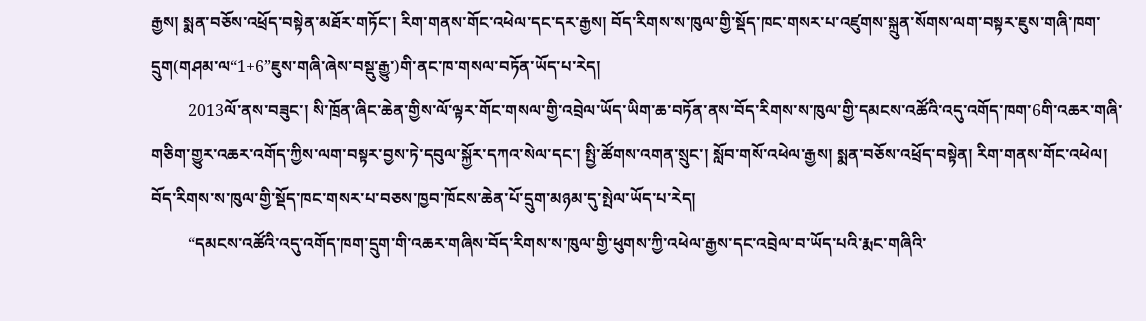རྒྱས། སྨན་བཅོས་འཕྲོད་བསྟེན་མཐོར་གཏོང་། རིག་གནས་གོང་འཕེལ་དང་དར་རྒྱས། བོད་རིགས་ས་ཁུལ་གྱི་སྡོད་ཁང་གསར་པ་འཛུགས་སྐྲུན་སོགས་ལག་བསྟར་ཇུས་གཞི་ཁག་དྲུག(གཤམ་ལ“1+6”ཇུས་གཞི་ཞེས་བསྡུ་རྒྱུ་)གི་ནང་ཁ་གསལ་བཏོན་ཡོད་པ་རེད།
         2013ལོ་ནས་བཟུང་། སི་ཁྲོན་ཞིང་ཆེན་གྱིས་ལོ་ལྟར་གོང་གསལ་གྱི་འབྲེལ་ཡོད་ཡིག་ཆ་བཏོན་ནས་བོད་རིགས་ས་ཁུལ་གྱི་དམངས་འཚོའི་འདུ་འགོད་ཁག་6གི་འཆར་གཞི་གཅིག་གྱུར་འཆར་འགོད་ཀྱིས་ལག་བསྟར་བྱས་ཏེ་དབུལ་སྐྱོར་དཀའ་སེལ་དང་། སྤྱི་ཚོགས་འགན་སྲུང་། སློབ་གསོ་འཕེལ་རྒྱས། སྨན་བཅོས་འཕྲོད་བསྟེན། རིག་གནས་གོང་འཕེལ། བོད་རིགས་ས་ཁུལ་གྱི་སྡོད་ཁང་གསར་པ་བཅས་ཁྱབ་ཁོངས་ཆེན་པོ་དྲུག་མཉམ་དུ་སྤེལ་ཡོད་པ་རེད།
         “དམངས་འཚོའི་འདུ་འགོད་ཁག་དྲུག་གི་འཆར་གཞིས་བོད་རིགས་ས་ཁུལ་གྱི་ཕུགས་ཀྱི་འཕེལ་རྒྱས་དང་འབྲེལ་བ་ཡོད་པའི་རྨང་གཞིའི་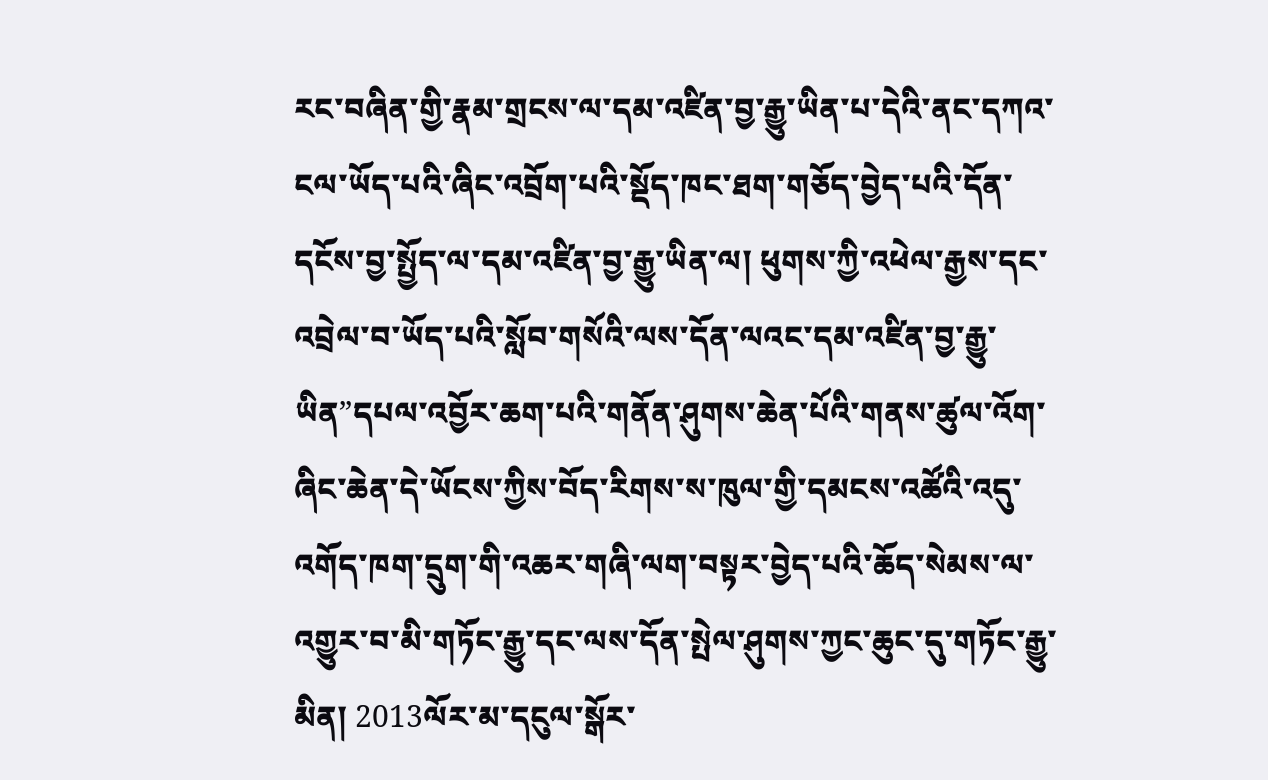རང་བཞིན་གྱི་རྣམ་གྲངས་ལ་དམ་འཛིན་བྱ་རྒྱུ་ཡིན་པ་དེའི་ནང་དཀའ་ངལ་ཡོད་པའི་ཞིང་འབྲོག་པའི་སྡོད་ཁང་ཐག་གཅོད་བྱེད་པའི་དོན་དངོས་བྱ་སྤྱོད་ལ་དམ་འཛིན་བྱ་རྒྱུ་ཡིན་ལ། ཕུགས་ཀྱི་འཕེལ་རྒྱས་དང་འབྲེལ་བ་ཡོད་པའི་སློབ་གསོའི་ལས་དོན་ལའང་དམ་འཛིན་བྱ་རྒྱུ་ཡིན”དཔལ་འབྱོར་ཆག་པའི་གནོན་ཤུགས་ཆེན་པོའི་གནས་ཚུལ་འོག་ཞིང་ཆེན་དེ་ཡོངས་ཀྱིས་བོད་རིགས་ས་ཁུལ་གྱི་དམངས་འཚོའི་འདུ་འགོད་ཁག་དྲུག་གི་འཆར་གཞི་ལག་བསྟར་བྱེད་པའི་ཆོད་སེམས་ལ་འགྱུར་བ་མི་གཏོང་རྒྱུ་དང་ལས་དོན་སྤེལ་ཤུགས་ཀྱང་ཆུང་དུ་གཏོང་རྒྱུ་མིན། 2013ལོར་མ་དངུལ་སྒོར་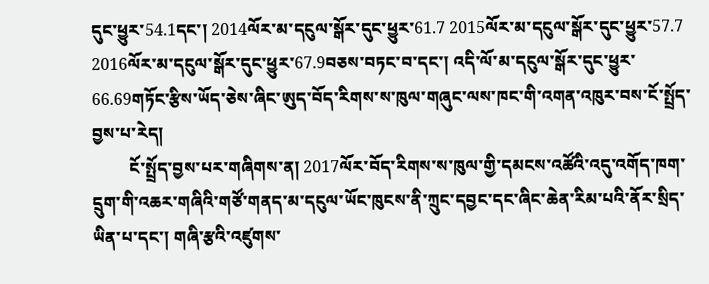དུང་ཕྱུར་54.1དང་། 2014ལོར་མ་དངུལ་སྒོར་དུང་ཕྱུར་61.7 2015ལོར་མ་དངུལ་སྒོར་དུང་ཕྱུར་57.7 2016ལོར་མ་དངུལ་སྒོར་དུང་ཕྱུར་67.9བཅས་བཏང་བ་དང་། འདི་ལོ་མ་དངུལ་སྒོར་དུང་ཕྱུར་66.69གཏོང་རྩིས་ཡོད་ཅེས་ཞིང་ཨུད་བོད་རིགས་ས་ཁུལ་གཞུང་ལས་ཁང་གི་འགན་འཁུར་བས་ངོ་སྤྲོད་བྱས་པ་རེད།
         ངོ་སྤྲོད་བྱས་པར་གཞིགས་ན། 2017ལོར་བོད་རིགས་ས་ཁུལ་གྱི་དམངས་འཚོའི་འདུ་འགོད་ཁག་དྲུག་གི་འཆར་གཞིའི་གཙོ་གནད་མ་དངུལ་ཡོང་ཁུངས་ནི་ཀྲུང་དབྱང་དང་ཞིང་ཆེན་རིམ་པའི་ནོར་སྲིད་ཡིན་པ་དང་། གཞི་རྩའི་འཛུགས་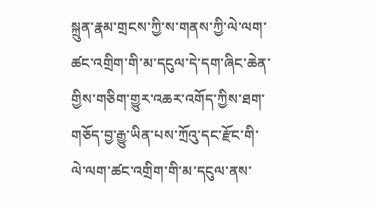སྐྲུན་རྣམ་གྲངས་ཀྱི་ས་གནས་ཀྱི་ལེ་ལག་ཚང་འགྲིག་གི་མ་དངུལ་དེ་དག་ཞིང་ཆེན་གྱིས་གཅིག་གྱུར་འཆར་འགོད་ཀྱིས་ཐག་གཅོད་བྱ་རྒྱུ་ཡིན་པས་ཀྲོའུ་དང་རྫོང་གི་ལེ་ལག་ཚང་འགྲིག་གི་མ་དངུལ་ནས་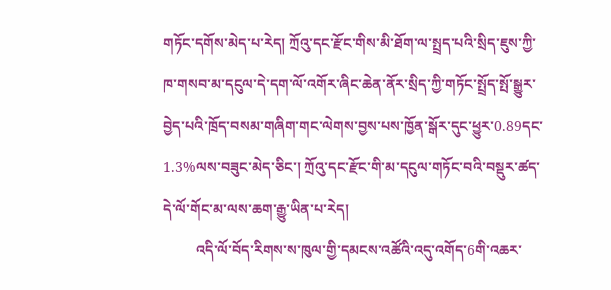གཏོང་དགོས་མེད་པ་རེད། ཀྲོའུ་དང་རྫོང་གིས་མི་ཐོག་ལ་སྤྲད་པའི་སྲིད་ཇུས་ཀྱི་ཁ་གསབ་མ་དངུལ་དེ་དག་ལོ་འགོར་ཞིང་ཆེན་ནོར་སྲིད་ཀྱི་གཏོང་སྤྲོད་སྤོ་སྒྱུར་བྱེད་པའི་ཁྲོད་བསམ་གཞིག་གང་ལེགས་བྱས་པས་ཁྱོན་སྒོར་དུང་ཕྱུར་0.89དང་1.3%ལས་བཟུང་མེད་ཅིང་། ཀྲོའུ་དང་རྫོང་གི་མ་དངུལ་གཏོང་བའི་བསྡུར་ཚད་དེ་ལོ་གོང་མ་ལས་ཆག་རྒྱུ་ཡིན་པ་རེད།
         འདི་ལོ་བོད་རིགས་ས་ཁུལ་གྱི་དམངས་འཚོའི་འདུ་འགོད་6གི་འཆར་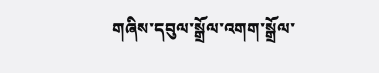གཞིས་དབུལ་སྒྲོལ་འགག་སྒྲོལ་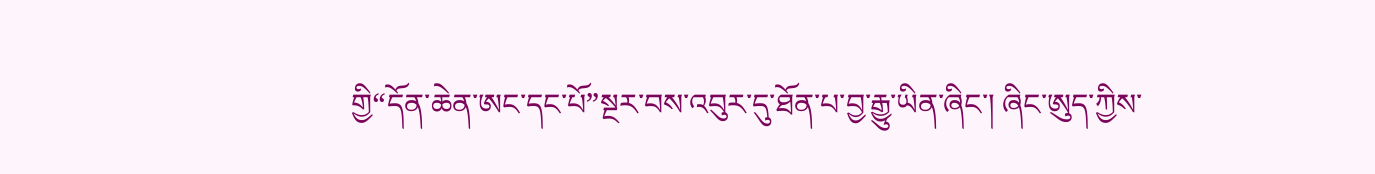གྱི“དོན་ཆེན་ཨང་དང་པོ”སྔར་བས་འབུར་དུ་ཐོན་པ་བྱ་རྒྱུ་ཡིན་ཞིང་། ཞིང་ཨུད་ཀྱིས་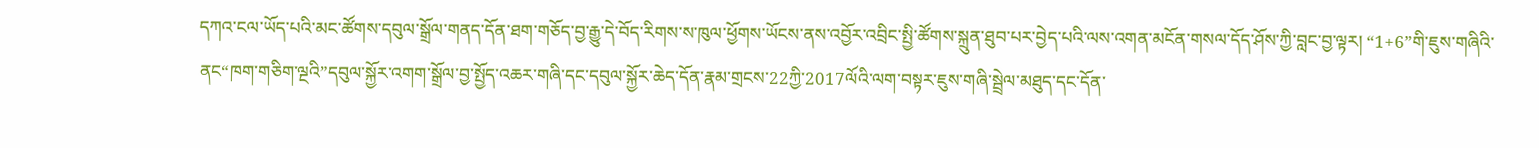དཀའ་ངལ་ཡོད་པའི་མང་ཚོགས་དབུལ་སྒྲོལ་གནད་དོན་ཐག་གཅོད་བྱ་རྒྱུ་དེ་བོད་རིགས་ས་ཁུལ་ཕྱོགས་ཡོངས་ནས་འབྱོར་འབྲིང་སྤྱི་ཚོགས་སྐྲུན་ཐུབ་པར་བྱེད་པའི་ལས་འགན་མངོན་གསལ་དོད་ཤོས་ཀྱི་བླང་བྱ་ལྟར། “1+6”གི་ཇུས་གཞིའི་ནང“ཁག་གཅིག་ལྔའི”དབུལ་སྐྱོར་འགག་སྒྲོལ་བྱ་སྤྱོད་འཆར་གཞི་དང་དབུལ་སྐྱོར་ཆེད་དོན་རྣམ་གྲངས་22ཀྱི་2017ལོའི་ལག་བསྟར་ཇུས་གཞི་སྦྲེལ་མཐུད་དང་དོན་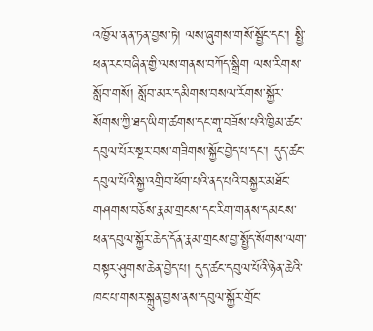འཁྱོལ་ནན་ཏན་བྱས་ཏེ། ལས་ཞུགས་གསོ་སྦྱོང་དང་། སྤྱི་ཕན་རང་བཞིན་གྱི་ལས་གནས་བཀོད་སྒྲིག ལས་རིགས་སློབ་གསོ། སློབ་མར་དམིགས་བསལ་རོགས་སྐྱོར་སོགས་ཀྱི་ཐད་ཡིག་ཚགས་དང་གཱ་བཟོས་པའི་ཁྱིམ་ཚང་དབུལ་པོར་སྔར་བས་གཟིགས་སྐྱོང་བྱེད་པ་དང་། དུད་ཚང་དབུལ་པོའི་སྐྱ་འགྲིབ་ཕོག་པའི་ནད་པའི་བསྐྱར་མཐོང་གཤགས་བཅོས་རྣམ་གྲངས་དང་རིག་གནས་དམངས་ཕན་དབུལ་སྐྱོར་ཆེད་དོན་རྣམ་གྲངས་བྱ་སྤྱོད་སོགས་ལག་བསྟར་ཤུགས་ཆེན་བྱེད་པ། དུད་ཚང་དབུལ་པོའི་ཉེན་ཆེའི་ཁང་པ་གསར་སྐྲུན་བྱས་ནས་དབུལ་སྐྱོར་གྲོང་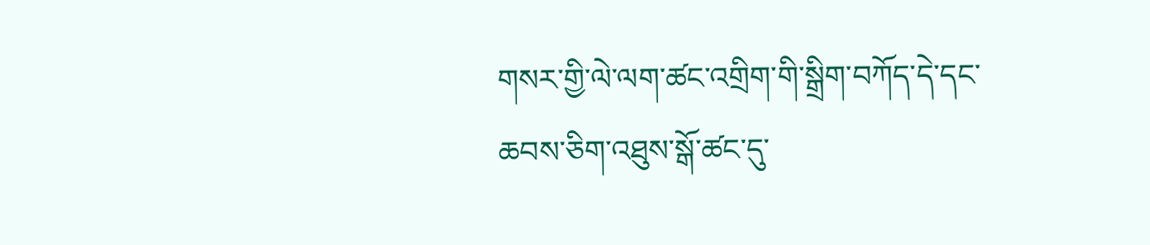གསར་གྱི་ལེ་ལག་ཚང་འགྲིག་གི་སྒྲིག་བཀོད་དེ་དང་ཆབས་ཅིག་འཐུས་སྒོ་ཚང་དུ་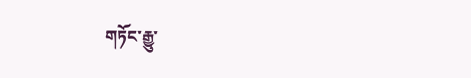གཏོང་རྒྱུ་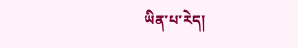ཡིན་པ་རེད།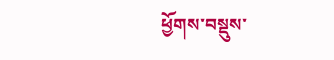ཕྱོགས་བསྡུས་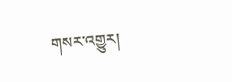གསར་འགྱུར།